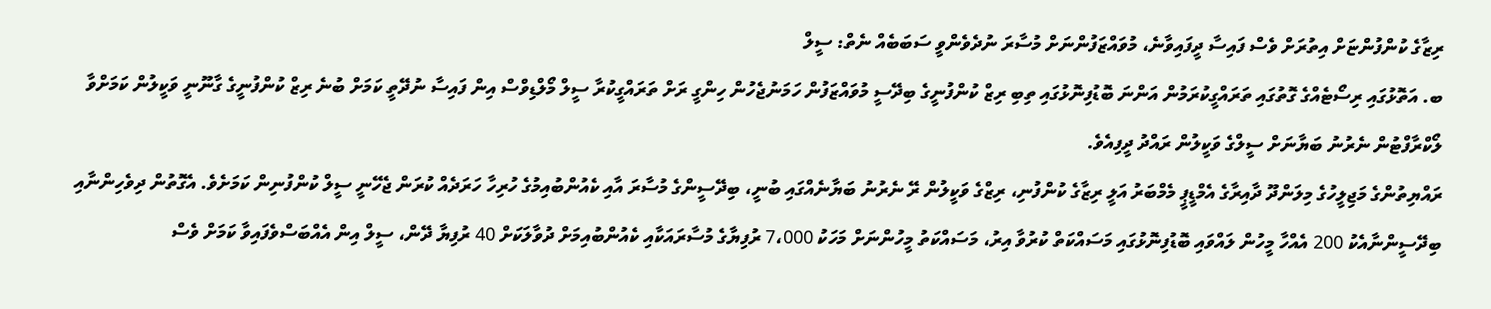ރިޒާގެ ކުންފުންޏަށް އިތުރަށް ވެސް ފައިސާ ދީފައިވާނެ، މުވައްޒަފުންނަށް މުސާރަ ނުދެވެންވީ ސަބަބެއް ނެތް: ސީލް
ބ. އަތޮޅުގައި ރިސޯޓެއްގެ ގޮތުގައި ތަރައްގީކުރަމުން އަންނަ ބޮޑުފިނޮޅުގައި ތިބި ރިޒް ކުންފުނީގެ ބިދޭސީ މުވައްޒަފުން ހަމަނުޖެހުން ހިންގީ ރަށް ތަރައްގީކުރާ ސީލް މޯލްޑިވްސް އިން ފައިސާ ނުދޭތީ ކަމަށް ބުނެ ރިޒް ކުންފުނީގެ ގާނޫނީ ވަކީލުން ކަމަށްވާ ލޯކްރާފްޓުން ނެރުނު ބަޔާނަށް ސީލްގެ ވަކީލުން ރައްދު ދީފިއެވެ.
ރައްޔިތުންގެ މަޖިލީހުގެ މިލަންދޫ ދާއިރާގެ އެމްޑީޕީ މެމްބަރު އަލީ ރިޒާގެ ކުންފުނި، ރިޒްގެ ވަކީލުން ރޭ ނެރުނު ބަޔާނެއްގައި ބުނީ، ބިދޭސީންގެ މުސާރަ އާއި ކެއުންބުއިމުގެ ހުރިހާ ހަރަދެއް ކުރަން ޖެހޭނީ ސީލް ކުންފުނިން ކަމަށެވެ. އެގޮތުން ދިވެހިންނާއި ބިދޭސީންނާއެކު 200 އެއްހާ މީހުން ލައްވައި ބޮޑުފިނޮޅުގައި މަސައްކަތް ކުރުވާ އިރު، މަސައްކަތު މީހުންނަށް މަހަކު 7،000 ރުފިޔާގެ މުސާރައަކާއި ކެއުންބުއިމަށް ދުވާލަކަށް 40 ރުފިޔާ ދޭން، ސީލް އިން އެއްބަސްވެފައިވާ ކަމަށް ވެސް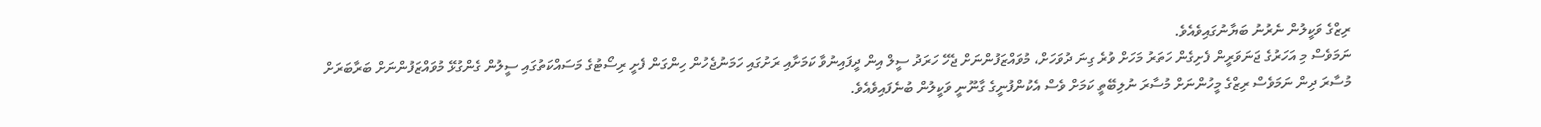ރިޒްގެ ވަކީލުން ނެރުނު ބަޔާނުގައިވެއެވެ.
ނަމަވެސް މި އަހަރުގެ ޖަނަވަރީން ފެށިގެން ހަތަރު މަހަށް ވުރެ ގިނަ ދުވަހަށް، މުވައްޒަފުންނަށް ޖެހޭ ހަރަދު ސީލް އިން ދީފައިނުވާ ކަމަށާއި ރަށުގައި ހަމަނުޖެހުން ހިންގަން ފެށީ ރިސޯޓުގެ މަސައްކަތުގައި ސީލުން ގެންގުޅޭ މުވައްޒަފުންނަށް ބަރާބަރަށް މުސާރަ ދިން ނަމަވެސް ރިޒްގެ މީހުންނަށް މުސާރަ ނުލިބޭތީ ކަމަށް ވެސް އެކުންފުނީގެ ގާނޫނީ ވަކީލުން ބުނެފައިވެއެވެ.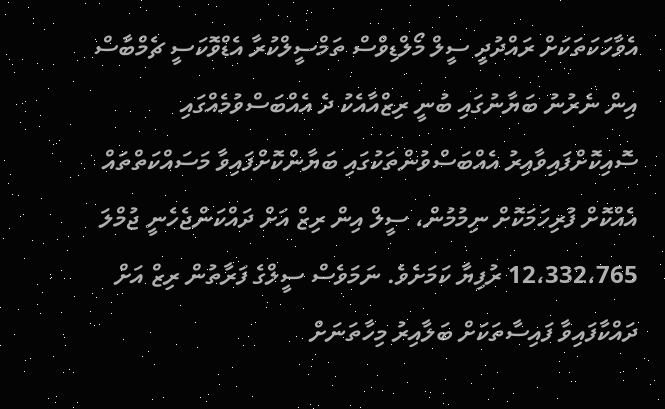އެވާހަކަތަކަށް ރައްދުދީ ސީލް މޯލްޑިވްސް ތަމްސީލްކުރާ އެޑްވޮކަސީ ޗެމްބާސް އިން ނެރުނު ބަޔާނުގައި ބުނީ ރިޒްއާއެކު ދެ އެއްބަސްވުމެއްގައި ސޮއިކޮށްފައިވާއިރު އެއްބަސްވުންތަކުގައި ބަޔާންކޮށްފައިވާ މަސައްކަތްތައް އެއްކޮށް ފުރިހަމަކޮށް ނިމުމުން، ސީލް އިން ރިޒް އަށް ދައްކަންޖެހެނީ ޖުމްލަ 12،332،765 ރުފިޔާ ކަމަށެވެ. ނަމަވެސް ސީލްގެ ފަރާތުން ރިޒް އަށް ދައްކާފައިވާ ފައިސާތަކަށް ބަލާއިރު މިހާތަނަށް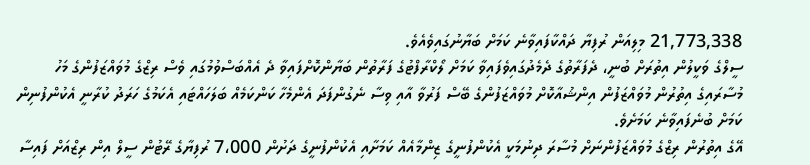21,773,338 މިލިއަން ރުފިޔާ ދައްކާފައިވާނެ ކަމަށް ބަޔާނުގައިވެއެވެ.
ސީލްގެ ވަކީލުން އިތުރަށް ބުނީ، ދެފަރާތުގެ ދެމެދުގައިވެފައިވާ ކަމަށް ލޯކްރާފްޓުގެ ފަރާތުން ބަޔާންކޮށްފައިވާ ދެ އެއްބަސްވުމުގައި ވެސް ރިޒްގެ މުވައްޒަފުންގެ މަހު މުސާރައިގެ އިތުރުން މުވައްޒަފުން އިންޝުއާކޮށް މުވައްޒަފުންގެ ބޭސް ފަރުވާ އާއި ވިސާ ނެގުންފަދަ އެންމެހާ ކަންކަމެއް ބަލަހައްޓައި އެކަމުގެ ހަރަދު ކުރާނީ އެކުންފުނިން ކަމަށް ބުނެފައިވާނެ ކަމަށެވެ.
އޭގެ އިތުރުން ރިޒްގެ މުވައްޒަފުންނަށް މުސާރަ ދިނުމަކީ އެކުންފުނީގެ ޒިންމާއެއް ކަމަށާއި އެކުންފުނީގެ ދަށުން 7،000 ރުފިޔާގެ ރޭޓުން ސީލް އިން ރިޒްއަށް ފައިސާ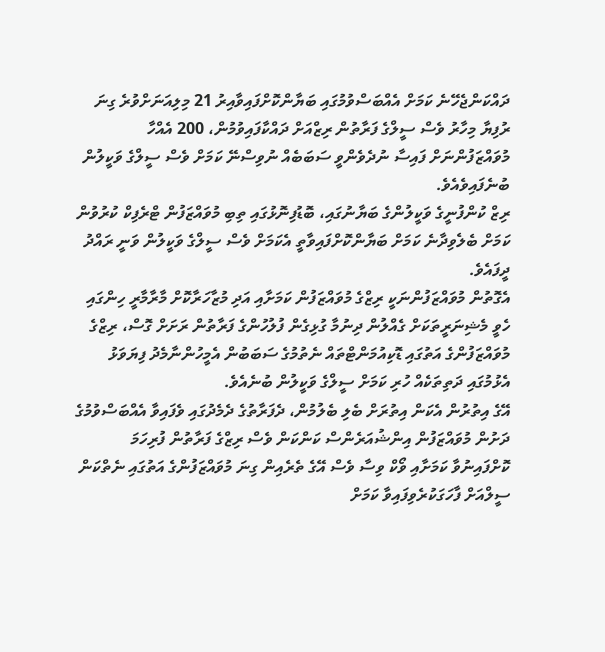ދައްކަންޖެހޭނެ ކަމަށް އެއްބަސްވުމުގައި ބަޔާންކޮށްފައިވާއިރު 21 މިލިއަނަށްވުރެ ގިނަ ރުފިޔާ މިހާރު ވެސް ސީލްގެ ފަރާތުން ރިޒްއަށް ދައްކާފައިވުމުން، 200 އެއްހާ މުވައްޒަފުންނަށް ފައިސާ ނުދެވެންވީ ސަބަބެއް ނުވިސްނޭ ކަމަށް ވެސް ސީލްގެ ވަކީލުން ބުނެފައިވެއެވެ.
ރިޒް ކުންފުނީގެ ވަކީލުންގެ ބަޔާނުގައި، ބޮޑުފިނޮޅުގައި ތިބި މުވައްޒަފުން ޓްރެފިކް ކުރުވުން ކަމަށް ބެލެވިދާނެ ކަމަށް ބަޔާންކޮށްފައިވާތީ އެކަމަށް ވެސް ސީލްގެ ވަކީލުން ވަނީ ރައްދު ދީފައެވެ.
އެގޮތުން މުވައްޒަފުންނަކީ ރިޒްގެ މުވައްޒަފުން ކަމަށާއި އަދި މުޒާހަރާކޮށް މާރާމާރީ ހިންގައި ހެވީ މެޝިނަރީތަކަށް ގެއްލުން ދިނުމާ ގުޅިގެން ފުލުހުންގެ ފަރާތުން ރަށަށް ގޮސް، ރިޒްގެ މުވައްޒަފުންގެ އަތުގައި ޑޮކިއުމަންޓްތައް ނެތުމުގެ ސަބަބުން އެމީހުންނާމެދު ފިޔަވަޅު އެޅުމުގައި ދަތިތަކެއް ހުރި ކަމަށް ސީލްގެ ވަކީލުން ބުނެއެވެ.
އޭގެ އިތުރުން އެކަން އިތުރަށް ބެލި ބެލުމުން، ދެފަރާތުގެ ދެމެދުގައި ވެފައިވާ އެއްބަސްވުމުގެ ދަށުން މުވައްޒަފުން އިންޝުއަރެންސް ކަންކަން ވެސް ރިޒްގެ ފަރާތުން ފުރިހަމަ ކޮށްފައިނުވާ ކަމަށާއި ވޯކް ވިސާ ވެސް އޭގެ ތެރެއިން ގިނަ މުވައްޒަފުންގެ އަތުގައި ނެތްކަން ސީލްއަށް ފާހަގަކުރެވިފައިވާ ކަމަށް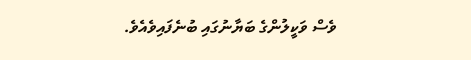ވެސް ވަކީލުންގެ ބަޔާނުގައި ބުނެފައިވެއެވެ.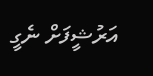އަރުޝީފަށް ނެގީ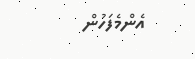އެންމެފަހުން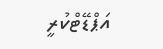އަޕްޑޭޓްކުރީ